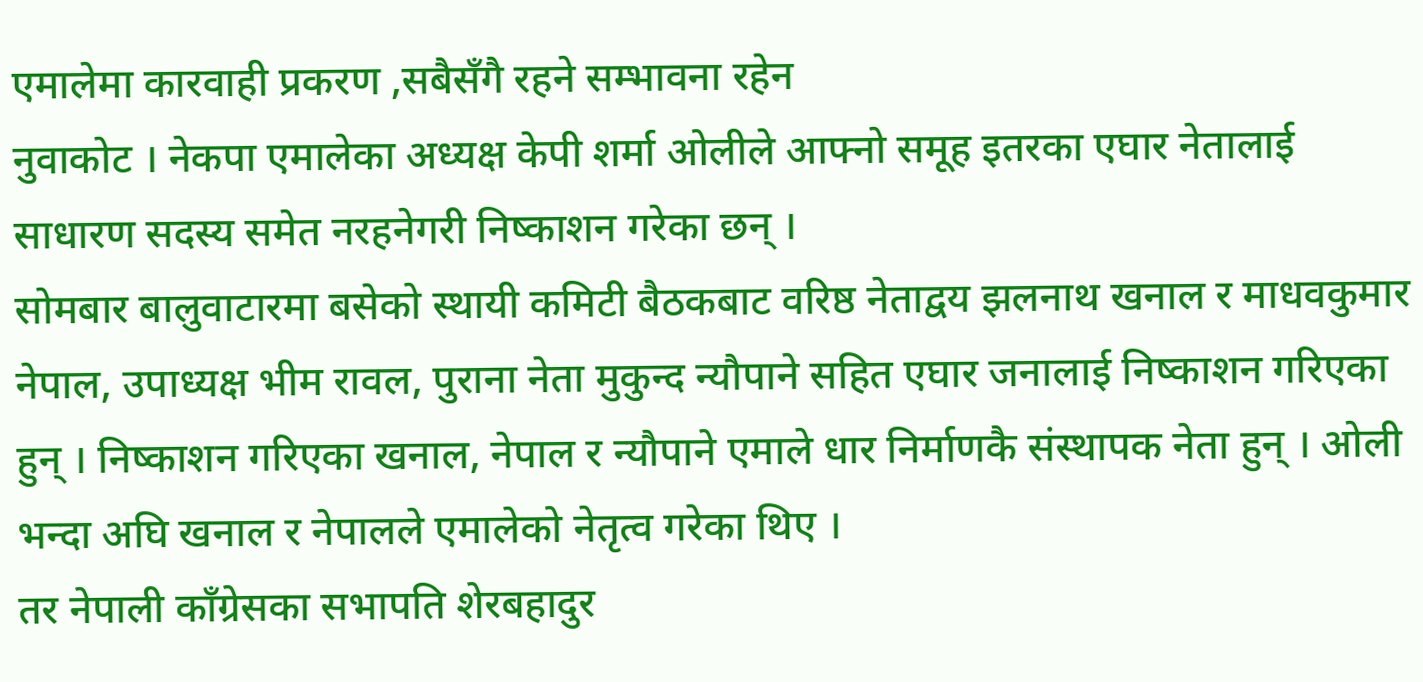एमालेमा कारवाही प्रकरण ,सबैसँगै रहने सम्भावना रहेन
नुवाकोट । नेकपा एमालेका अध्यक्ष केपी शर्मा ओलीले आफ्नो समूह इतरका एघार नेतालाई साधारण सदस्य समेत नरहनेगरी निष्काशन गरेका छन् ।
सोमबार बालुवाटारमा बसेको स्थायी कमिटी बैठकबाट वरिष्ठ नेताद्वय झलनाथ खनाल र माधवकुमार नेपाल, उपाध्यक्ष भीम रावल, पुराना नेता मुकुन्द न्यौपाने सहित एघार जनालाई निष्काशन गरिएका हुन् । निष्काशन गरिएका खनाल, नेपाल र न्यौपाने एमाले धार निर्माणकै संस्थापक नेता हुन् । ओली भन्दा अघि खनाल र नेपालले एमालेको नेतृत्व गरेका थिए ।
तर नेपाली काँग्रेसका सभापति शेरबहादुर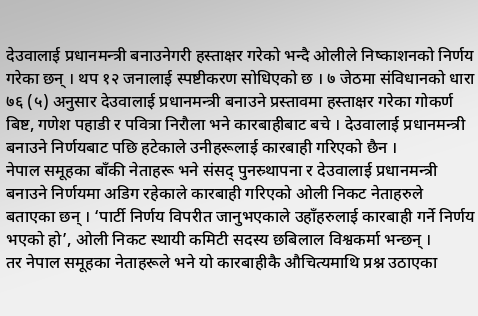देउवालाई प्रधानमन्त्री बनाउनेगरी हस्ताक्षर गरेको भन्दै ओलीले निष्काशनको निर्णय गरेका छन् । थप १२ जनालाई स्पष्टीकरण सोधिएको छ । ७ जेठमा संविधानको धारा ७६ (५) अनुसार देउवालाई प्रधानमन्त्री बनाउने प्रस्तावमा हस्ताक्षर गरेका गोकर्ण बिष्ट, गणेश पहाडी र पवित्रा निरौला भने कारबाहीबाट बचे । देउवालाई प्रधानमन्त्री बनाउने निर्णयबाट पछि हटेकाले उनीहरूलाई कारबाही गरिएको छैन ।
नेपाल समूहका बाँकी नेताहरू भने संसद् पुनस्र्थापना र देउवालाई प्रधानमन्त्री बनाउने निर्णयमा अडिग रहेकाले कारबाही गरिएको ओली निकट नेताहरुले बताएका छन् । ‘पार्टी निर्णय विपरीत जानुभएकाले उहाँहरुलाई कारबाही गर्ने निर्णय भएको हो’, ओली निकट स्थायी कमिटी सदस्य छबिलाल विश्वकर्मा भन्छन् ।
तर नेपाल समूहका नेताहरूले भने यो कारबाहीकै औचित्यमाथि प्रश्न उठाएका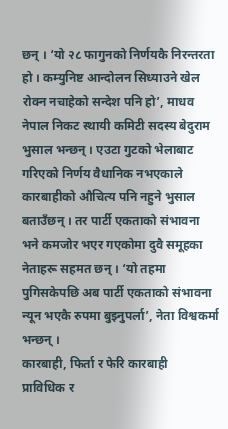छन् । ‘यो २८ फागुनको निर्णयकै निरन्तरता हो । कम्युनिष्ट आन्दोलन सिध्याउने खेल रोक्न नचाहेको सन्देश पनि हो’, माधव नेपाल निकट स्थायी कमिटी सदस्य बेदुराम भुसाल भन्छन् । एउटा गुटको भेलाबाट गरिएको निर्णय वैधानिक नभएकाले कारबाहीको औचित्य पनि नहुने भुसाल बताउँछन् । तर पार्टी एकताको संभावना भने कमजोर भएर गएकोमा दुवै समूहका नेताहरू सहमत छन् । ‘यो तहमा पुगिसकेपछि अब पार्टी एकताको संभावना न्यून भएकै रुपमा बुझ्नुपर्ला’, नेता विश्वकर्मा भन्छन् ।
कारबाही, फिर्ता र फेरि कारबाही
प्राविधिक र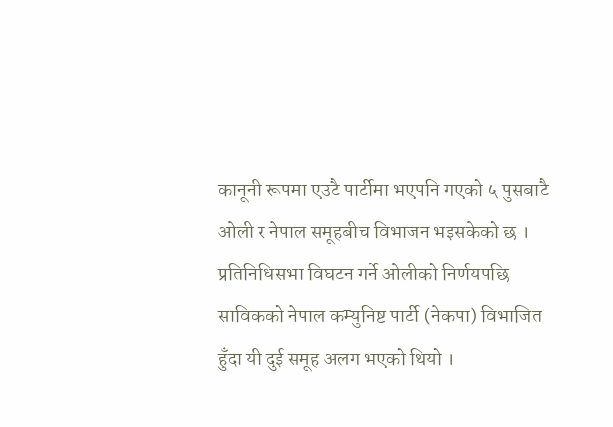कानूनी रूपमा एउटै पार्टीमा भएपनि गएको ५ पुसबाटै ओली र नेपाल समूहबीच विभाजन भइसकेको छ । प्रतिनिधिसभा विघटन गर्ने ओलीको निर्णयपछि साविकको नेपाल कम्युनिष्ट पार्टी (नेकपा) विभाजित हुँदा यी दुई समूह अलग भएको थियो ।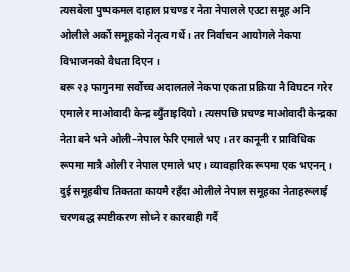त्यसबेला पुष्पकमल दाहाल प्रचण्ड र नेता नेपालले एउटा समूह अनि ओलीले अर्को समूहको नेतृत्व गर्थे । तर निर्वाचन आयोगले नेकपा विभाजनको वैधता दिएन ।
बरू २३ फागुनमा सर्वोच्च अदालतले नेकपा एकता प्रक्रिया नै विघटन गरेर एमाले र माओवादी केन्द्र ब्युँताइदियो । त्यसपछि प्रचण्ड माओवादी केन्द्रका नेता बने भने ओली–नेपाल फेरि एमाले भए । तर कानूनी र प्राविधिक रूपमा मात्रै ओली र नेपाल एमाले भए । व्यावहारिक रूपमा एक भएनन् । दुई समूहबीच तिक्तता कायमै रहँदा ओलीले नेपाल समूहका नेताहरूलाई चरणबद्ध स्पष्टीकरण सोध्ने र कारबाही गर्दै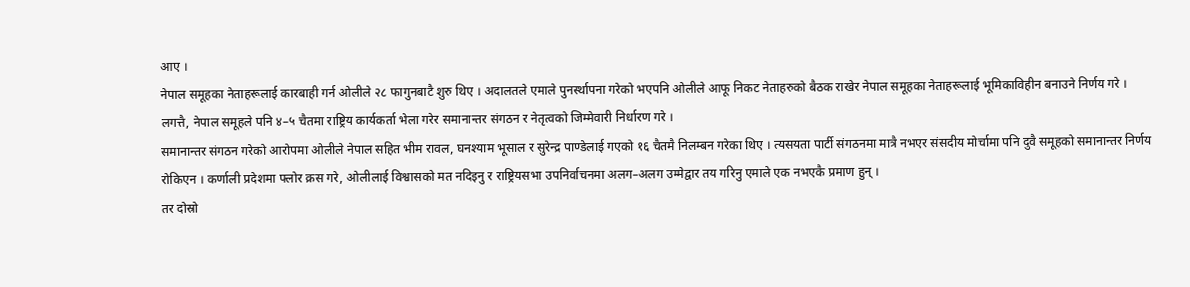आए ।
नेपाल समूहका नेताहरूलाई कारबाही गर्न ओलीले २८ फागुनबाटै शुरु थिए । अदालतले एमाले पुनर्स्थापना गरेको भएपनि ओलीले आफू निकट नेताहरुको बैठक राखेर नेपाल समूहका नेताहरूलाई भूमिकाविहीन बनाउने निर्णय गरे । लगत्तै, नेपाल समूहले पनि ४–५ चैतमा राष्ट्रिय कार्यकर्ता भेला गरेर समानान्तर संगठन र नेतृत्वको जिम्मेवारी निर्धारण गरे ।
समानान्तर संगठन गरेको आरोपमा ओलीले नेपाल सहित भीम रावल, घनश्याम भूसाल र सुरेन्द्र पाण्डेलाई गएको १६ चैतमै निलम्बन गरेका थिए । त्यसयता पार्टी संगठनमा मात्रै नभएर संसदीय मोर्चामा पनि दुवै समूहको समानान्तर निर्णय रोकिएन । कर्णाली प्रदेशमा फ्लोर क्रस गरे, ओलीलाई विश्वासको मत नदिइनु र राष्ट्रियसभा उपनिर्वाचनमा अलग–अलग उम्मेद्वार तय गरिनु एमाले एक नभएकै प्रमाण हुन् ।
तर दोस्रो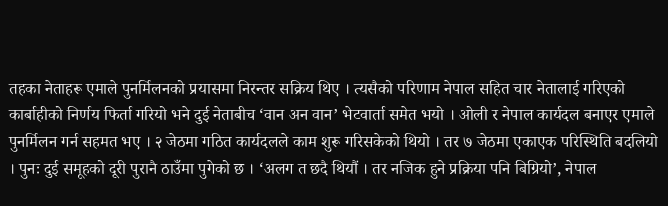तहका नेताहरू एमाले पुनर्मिलनको प्रयासमा निरन्तर सक्रिय थिए । त्यसैको परिणाम नेपाल सहित चार नेतालाई गरिएको कार्बाहीको निर्णय फिर्ता गरियो भने दुई नेताबीच ‘वान अन वान’ भेटवार्ता समेत भयो । ओली र नेपाल कार्यदल बनाएर एमाले पुनर्मिलन गर्न सहमत भए । २ जेठमा गठित कार्यदलले काम शुरू गरिसकेको थियो । तर ७ जेठमा एकाएक परिस्थिति बदलियो । पुनः दुई समूहको दूरी पुरानै ठाउँमा पुगेको छ । ‘अलग त छदै थियौं । तर नजिक हुने प्रक्रिया पनि बिग्रियो’, नेपाल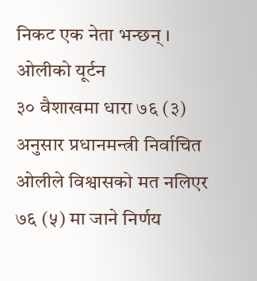निकट एक नेता भन्छन् ।
ओलीको यूर्टन
३० वैशाखमा धारा ७६ (३) अनुसार प्रधानमन्त्री निर्वाचित ओलीले विश्वासको मत नलिएर ७६ (५) मा जाने निर्णय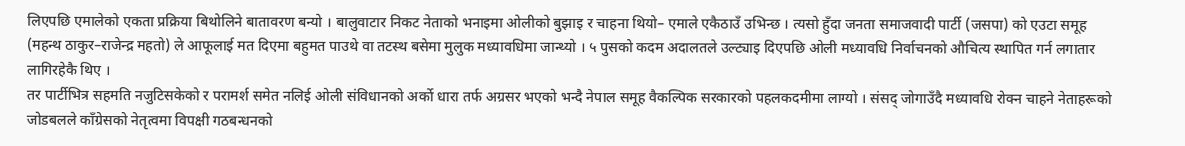लिएपछि एमालेको एकता प्रक्रिया बिथोलिने बातावरण बन्यो । बालुवाटार निकट नेताको भनाइमा ओलीको बुझाइ र चाहना थियो– एमाले एकैठाउँ उभिन्छ । त्यसो हुँदा जनता समाजवादी पार्टी (जसपा) को एउटा समूह (महन्थ ठाकुर–राजेन्द्र महतो) ले आफूलाई मत दिएमा बहुमत पाउथे वा तटस्थ बसेमा मुलुक मध्यावधिमा जान्थ्यो । ५ पुसको कदम अदालतले उल्ट्याइ दिएपछि ओली मध्यावधि निर्वाचनको औचित्य स्थापित गर्न लगातार लागिरहेकै थिए ।
तर पार्टीभित्र सहमति नजुटिसकेको र परामर्श समेत नलिई ओली संविधानको अर्को धारा तर्फ अग्रसर भएको भन्दै नेपाल समूह वैकल्पिक सरकारको पहलकदमीमा लाग्यो । संसद् जोगाउँदै मध्यावधि रोक्न चाहने नेताहरूको जोडबलले काँग्रेसको नेतृत्वमा विपक्षी गठबन्धनको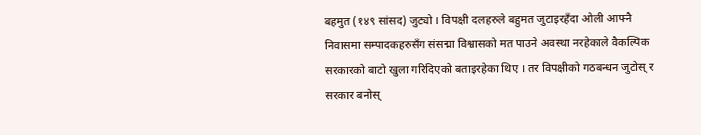बहमुत (१४९ सांसद) जुट्यो । विपक्षी दलहरुले बहुमत जुटाइरहँदा ओली आफ्नै निवासमा सम्पादकहरुसँग संसद्मा विश्वासको मत पाउने अवस्था नरहेकाले वैकल्पिक सरकारको बाटो खुला गरिदिएको बताइरहेका थिए । तर विपक्षीको गठबन्धन जुटोस् र सरकार बनोस्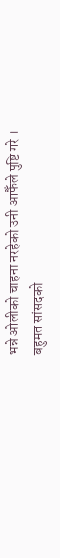भन्ने ओलीको चाहना नरहेको उनी आफैँले पुष्टि गरे ।
बहुमत सांसदको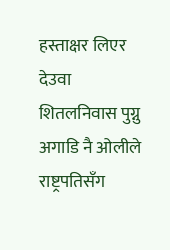हस्ताक्षर लिएर देउवा शितलनिवास पुग्नु अगाडि नै ओलीले राष्ट्रपतिसँग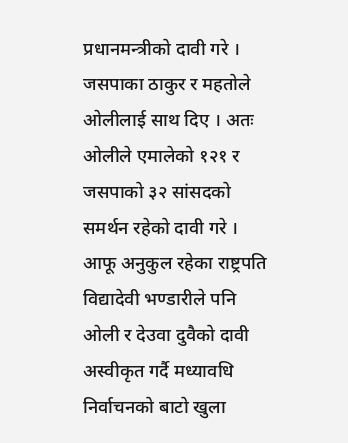प्रधानमन्त्रीको दावी गरे । जसपाका ठाकुर र महतोले ओलीलाई साथ दिए । अतः ओलीले एमालेको १२१ र जसपाको ३२ सांसदको समर्थन रहेको दावी गरे । आफू अनुकुल रहेका राष्ट्रपति विद्यादेवी भण्डारीले पनि ओली र देउवा दुवैको दावी अस्वीकृत गर्दै मध्यावधि निर्वाचनको बाटो खुला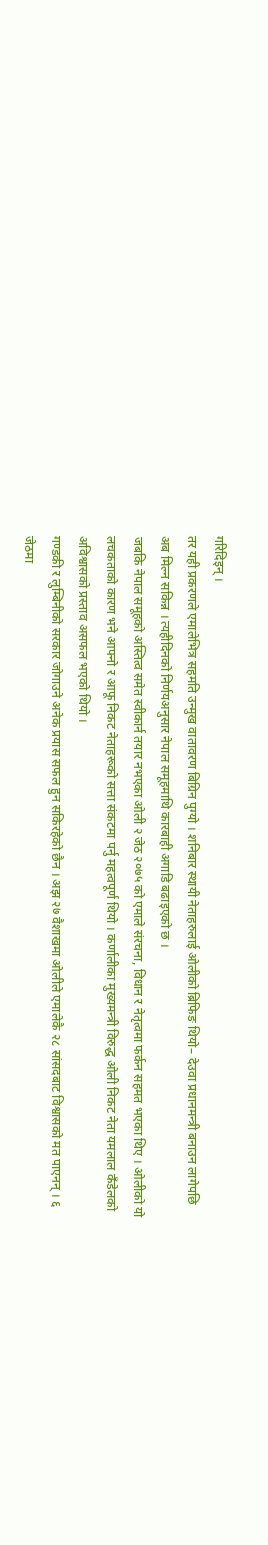गरिदिइन् ।
तर यही प्रकरणले एमालेभित्र सहमति उन्मुख वातावरण बिग्रिन पुग्यो । शनिबार स्थायी नेताहरुलाई ओलीको ब्रिफिङ थियो– देउवा प्रधानमन्त्री बनाउन लागेपछि अब मिल्न सकिन्न । त्यहीदिनको निर्णयअनुसार नेपाल समूहमाथि कारबाही अगाडि बढाइएको छ ।
जबकि नेपाल समूहको अस्तित्व समेत स्वीकार्न तयार नभएका ओली २ जेठ २०७५ को एमाले संरचना, विधान र नेतृत्वमा फर्कन सहमत भएका थिए । ओलीको यो लचकताको कारण भने आफ्नो र आफू निकट नेताहरूको सत्ता संकटमा पर्नु महत्वपूर्ण थियो । कर्णालीका मुख्यमन्त्री विरुद्ध ओली निकट नेता यमलाल कँडेलको अविश्वासको प्रस्ताव असफल भएको थियो ।
गण्डकी र लुम्बिनीको सरकार जोगाउने अनेक प्रयास सफल हुन सकिरहेको छैन । अझ २७ वैशाखमा ओलीले एमालेकै २८ सांसदबाट विश्वासको मत पाएनन् । ६ जेठमा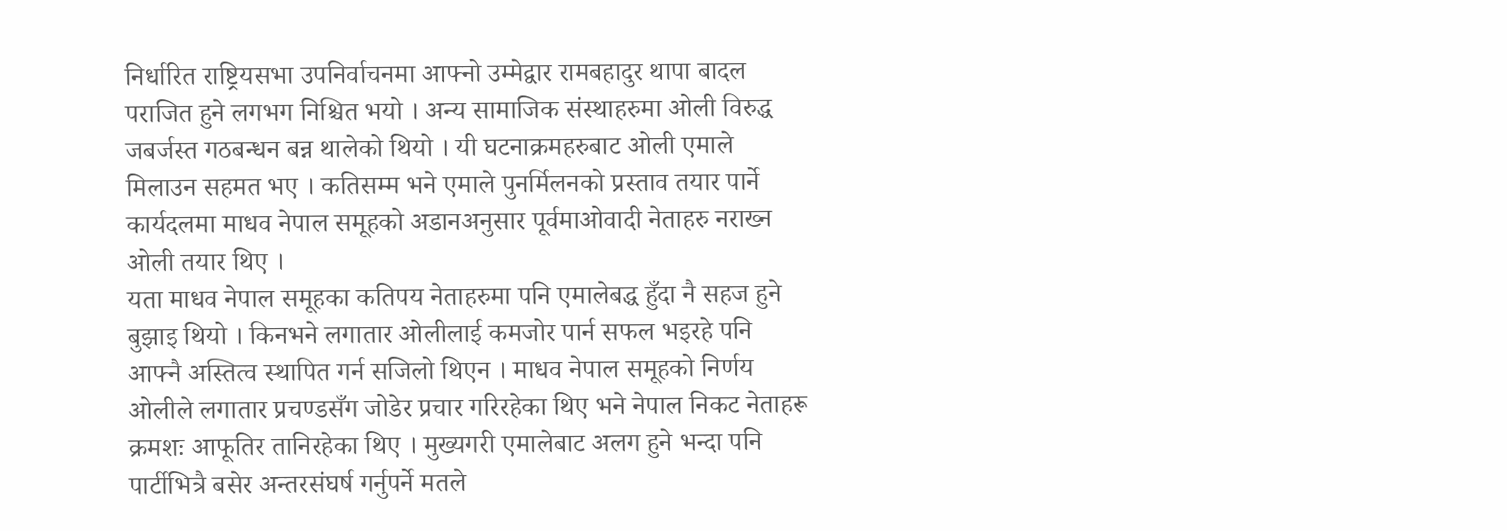निर्धारित राष्ट्रियसभा उपनिर्वाचनमा आफ्नो उम्मेद्वार रामबहादुर थापा बादल पराजित हुने लगभग निश्चित भयो । अन्य सामाजिक संस्थाहरुमा ओली विरुद्ध जबर्जस्त गठबन्धन बन्न थालेको थियो । यी घटनाक्रमहरुबाट ओली एमाले मिलाउन सहमत भए । कतिसम्म भने एमाले पुनर्मिलनको प्रस्ताव तयार पार्ने कार्यदलमा माधव नेपाल समूहको अडानअनुसार पूर्वमाओवादी नेताहरु नराख्न ओली तयार थिए ।
यता माधव नेपाल समूहका कतिपय नेताहरुमा पनि एमालेबद्ध हुँदा नै सहज हुने बुझाइ थियो । किनभने लगातार ओलीलाई कमजोर पार्न सफल भइरहे पनि आफ्नै अस्तित्व स्थापित गर्न सजिलो थिएन । माधव नेपाल समूहको निर्णय ओलीले लगातार प्रचण्डसँग जोडेर प्रचार गरिरहेका थिए भने नेपाल निकट नेताहरू क्रमशः आफूतिर तानिरहेका थिए । मुख्यगरी एमालेबाट अलग हुने भन्दा पनि पार्टीभित्रै बसेर अन्तरसंघर्ष गर्नुपर्ने मतले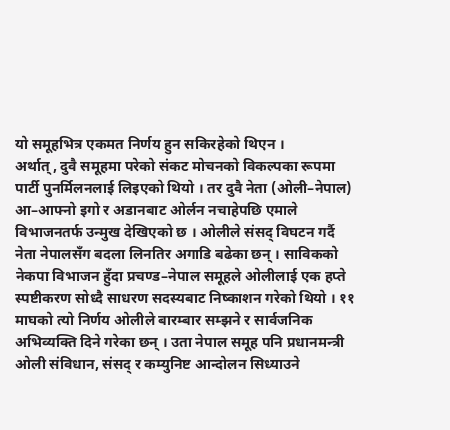यो समूहभित्र एकमत निर्णय हुन सकिरहेको थिएन ।
अर्थात्, दुवै समूहमा परेको संकट मोचनको विकल्पका रूपमा पार्टी पुनर्मिलनलाई लिइएको थियो । तर दुवै नेता (ओली–नेपाल) आ–आफ्नो इगो र अडानबाट ओर्लन नचाहेपछि एमाले विभाजनतर्फ उन्मुख देखिएको छ । ओलीले संसद् विघटन गर्दै नेता नेपालसँग बदला लिनतिर अगाडि बढेका छन् । साविकको नेकपा विभाजन हुँदा प्रचण्ड–नेपाल समूहले ओलीलाई एक हप्ते स्पष्टीकरण सोध्दै साधरण सदस्यबाट निष्काशन गरेको थियो । ११ माघको त्यो निर्णय ओलीले बारम्बार सम्झने र सार्वजनिक अभिव्यक्ति दिने गरेका छन् । उता नेपाल समूह पनि प्रधानमन्त्री ओली संविधान, संसद् र कम्युनिष्ट आन्दोलन सिध्याउने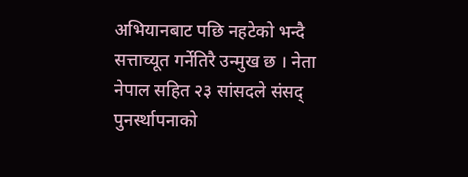अभियानबाट पछि नहटेको भन्दै सत्ताच्यूत गर्नेतिरै उन्मुख छ । नेता नेपाल सहित २३ सांसदले संसद् पुनर्स्थापनाको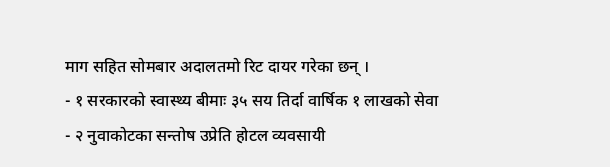माग सहित सोमबार अदालतमो रिट दायर गरेका छन् ।
- १ सरकारको स्वास्थ्य बीमाः ३५ सय तिर्दा वार्षिक १ लाखको सेवा
- २ नुवाकोटका सन्तोष उप्रेति होटल व्यवसायी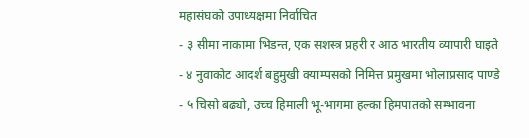महासंघको उपाध्यक्षमा निर्वाचित
- ३ सीमा नाकामा भिडन्त, एक सशस्त्र प्रहरी र आठ भारतीय व्यापारी घाइते
- ४ नुवाकोट आदर्श बहुमुखी क्याम्पसको निमित्त प्रमुखमा भोलाप्रसाद पाण्डे
- ५ चिसो बढ्यो, उच्च हिमाली भू-भागमा हल्का हिमपातको सम्भावना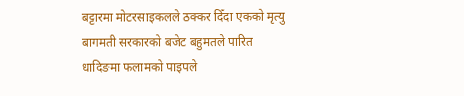बट्टारमा मोटरसाइकलले ठक्कर दिँदा एकको मृत्यु
बागमती सरकारको बजेट बहुमतले पारित
धादिङमा फलामको पाइपले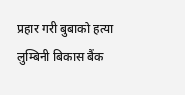प्रहार गरी बुबाको हत्या
लुम्बिनी बिकास बैंक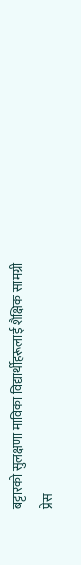बट्टारको सुलक्षणा माविका विद्यार्थीहरूलाई शैक्षिक सामग्री
प्रेस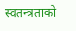स्वतन्त्रताको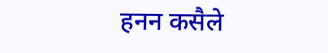हनन कसैले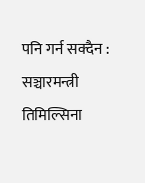पनि गर्न सक्दैन : सञ्चारमन्त्री तिमिल्सिना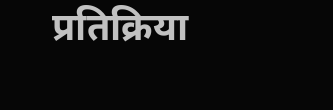प्रतिक्रिया